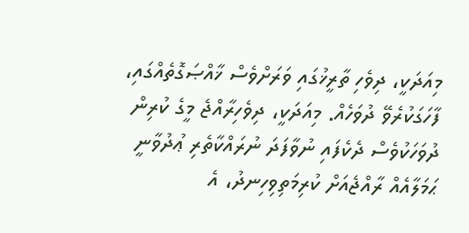މިއަދަކީ، ދިވެހި ތާރީޚުގައި ވަރަށްވެސް ޚާއްޞަގޮތެއްގައި، ފާހަގަކުރެވޭ ދުވަހެއް. މިއަދަކީ، ދިވެހިރާއްޖެ މީގެ ކުރިން ދުވަހަކުވެސް ދެކެފައި ނުވާފަދަ ނުރައްކާތެރި ޢުދުވާނީ ޙަމަލާއެއް ރާއްޖެއަށް ކުރިމަތިވިހިނދު، އެ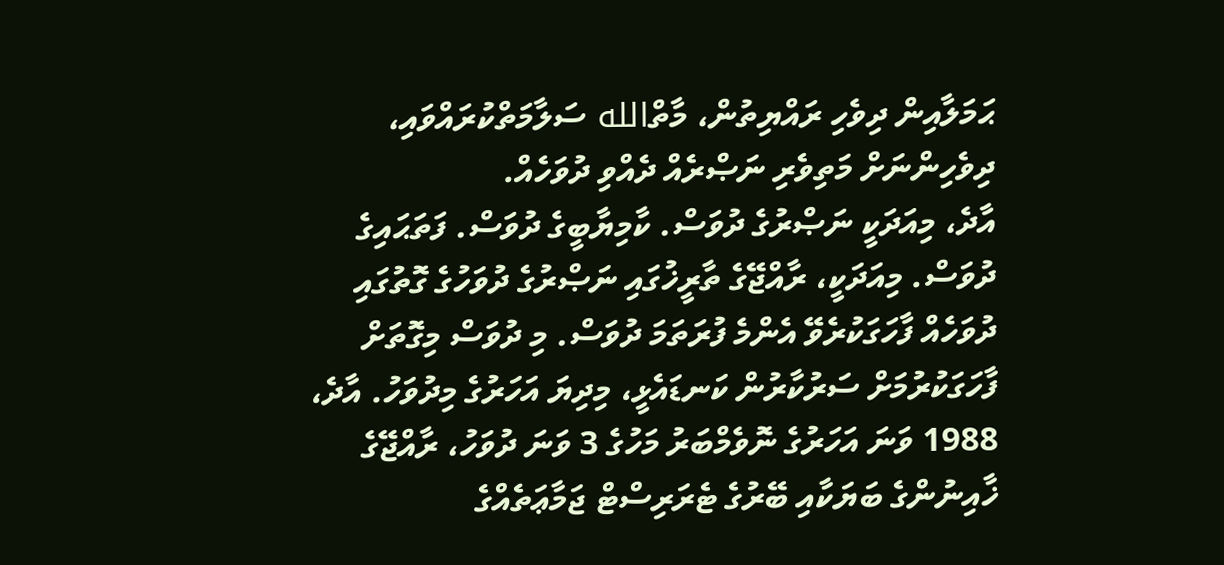ޙަމަލާއިން ދިވެހި ރައްޔިތުން، މާތްالله ސަލާމަތްކުރައްވައި، ދިވެހިންނަށް މަތިވެރި ނަޞްރެއް ދެއްވި ދުވަހެއް.
އާދެ، މިއަދަކީ ނަޞްރުގެ ދުވަސް. ކާމިޔާބީގެ ދުވަސް. ފަތަޙައިގެ ދުވަސް. މިއަދަކީ، ރާއްޖޭގެ ތާރީޚުގައި ނަޞްރުގެ ދުވަހުގެ ގޮތުގައި ދުވަހެއް ފާހަގަކުރެވޭ އެންމެ ފުރަތަމަ ދުވަސް. މި ދުވަސް މިގޮތަށް ފާހަގަކުރުމަށް ސަރުކާރުން ކަނޑައެޅީ، މިދިޔަ އަހަރުގެ މިދުވަހު. އާދެ، 1988 ވަނަ އަހަރުގެ ނޮވެމްބަރު މަހުގެ 3 ވަނަ ދުވަހު، ރާއްޖޭގެ ޚާއިނުންގެ ބަޔަކާއި ބޭރުގެ ޓެރަރިސްޓް ޖަމާޢަތެއްގެ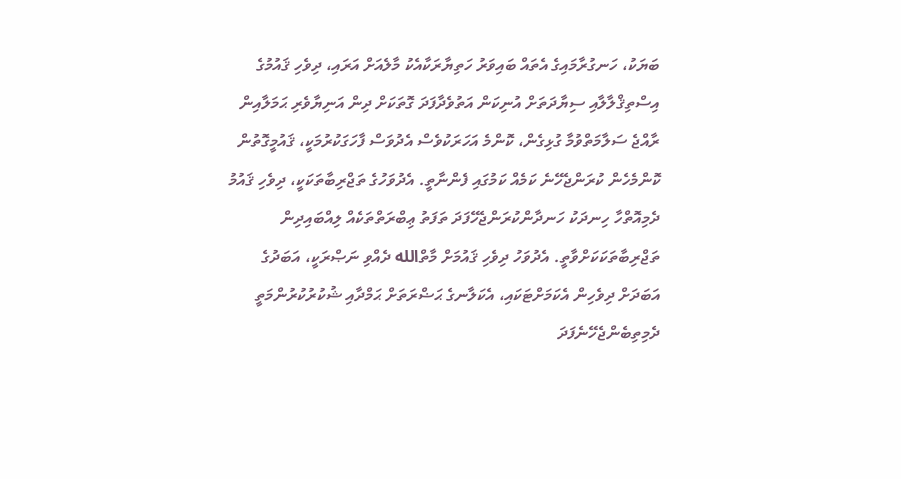ބަޔަކު، ހަނގުރާމައިގެ އެތައް ބައިވަރު ހަތިޔާރަކާއެކު މާލެއަށް އަރައި، ދިވެހި ޤައުމުގެ އިސްތިޤްލާލާއި ސިޔާދަތަށް އުނިކަން އަތުވެދާފަދަ ގޮތަކަށް ދިން އަނިޔާވެރި ޙަމަލާއިން ރާއްޖެ ސަލާމަތްވުމާ ގުޅިގެން، ކޮންމެ އަހަރަކުވެސް އެދުވަސް ފާހަގަކުރުމަކީ، ޤައުމީގޮތުން ކޮންމެހެން ކުރަންޖެހޭނެ ކަމެއް ކަމުގައި ފެންނާތީ. އެދުވަހުގެ ތަޖްރިބާތަކަކީ، ދިވެހި ޤައުމު ދެމިއޮތްހާ ހިނދަކު ހަނދާންކުރަންޖެހޭފަދަ ތަފަތު ޢިބްރަތްތަކެއް ލިއްބައިދިން ތަޖްރިބާތަކަކަށްވާތީ. އެދުވަހު ދިވެހި ޤައުމަށް މާތްالله ދެއްވި ނަޞްރަކީ، އަބަދުގެ އަބަދަށް ދިވެހިން އެކަމަށްޓަކައި، އެކަލާނގެ ޙަޟްރަތަށް ޙަމްދާއި ޝުކުރުކުރުންމަތީ ދެމިތިބެންޖެހޭނެފަދަ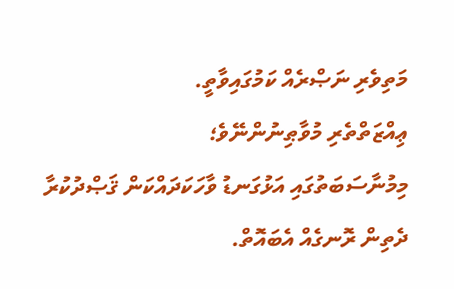މަތިވެރި ނަޞްރެއް ކަމުގައިވާތީ.
ޢިއްޒަތްތެރި މުވާޠިނުންނޭވެ؛
މިމުނާސަބަތުގައި އަޅުގަނޑު ވާހަކަދައްކަން ޤަޞްދުކުރާ ދެތިން ރޮނގެއް އެބައޮތް.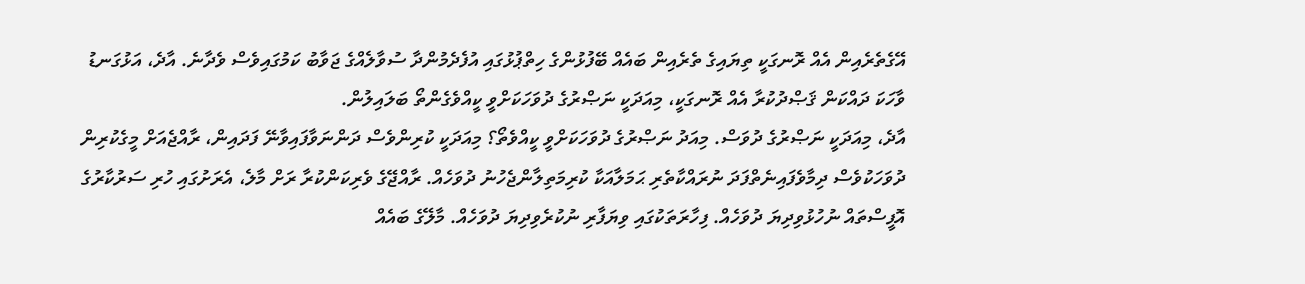އޭގެތެރެއިން އެއް ރޮނގަކީ ތިޔައިގެ ތެރެއިން ބައެއް ބޭފުޅުންގެ ހިތްޕުޅުގައި އުފެދެމުންދާ ސުވާލެއްގެ ޖަވާބު ކަމުގައިވެސް ވެދާނެ. އާދެ، އަޅުގަނޑު ވާހަކަ ދައްކަން ޤަޞްދުކުރާ އެއް ރޮނގަކީ، މިއަދަކީ ނަޞްރުގެ ދުވަހަކަށްވީ ކީއްވެގެންތޯ ބަލައިލުން.
އާދެ، މިއަދަކީ ނަޞްރުގެ ދުވަސް. މިއަދު ނަޞްރުގެ ދުވަހަކަށްވީ ކީއްވެތޯ؟ މިއަދަކީ ކުރިންވެސް ދަންނަވާފައިވާނޭ ފަދައިން، ރާއްޖެއަށް މީގެކުރިން ދުވަހަކުވެސް ދިމާވެފައިނެތްފަދަ ނުރައްކާތެރި ޙަމަލާއަކާ ކުރިމަތިލާންޖެހުނު ދުވަހެއް. ރާއްޖޭގެ ވެރިކަންކުރާ ރަށް މާލެ، އެރަށުގައި ހުރި ސަރުކާރުގެ އޮފީސްތައް ނުހުޅުވިދިޔަ ދުވަހެއް. ފިހާރަތަކުގައި ވިޔަފާރި ނުކުރެވިދިޔަ ދުވަހެއް. މާލޭގެ ބައެއް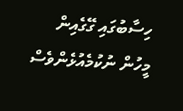ހިސާބުގައި ގޭގެއިން މީހުން ނުކުމެއުޅެންވެސް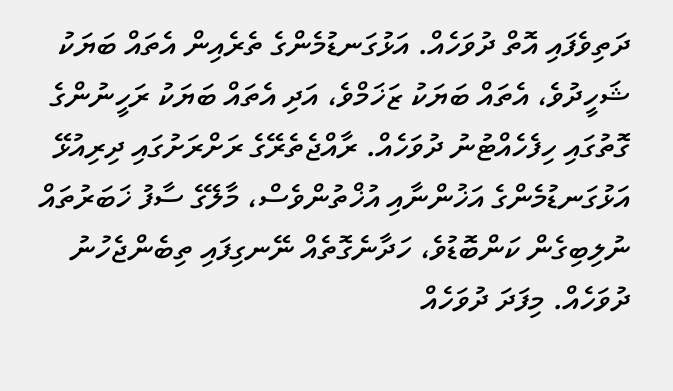ދަތިވެފައި އޮތް ދުވަހެއް. އަޅުގަނޑުމެންގެ ތެރެއިން އެތައް ބަޔަކު ޝަހީދުވެ، އެތައް ބަޔަކު ޒަޚަމްވެ، އަދި އެތައް ބަޔަކު ރަހީނުންގެ ގޮތުގައި ހިފެހެއްޓުނު ދުވަހެއް. ރާއްޖެތެރޭގެ ރަށްރަށުގައި ދިރިއުޅޭ އަޅުގަނޑުމެންގެ އަޚުންނާއި އުޚްތުންވެސް، މާލޭގެ ސާފު ޚަބަރުތައް ނުލިބިގެން ކަންބޮޑުވެ، ހަދާނެގޮތެއް ނޭނގިފައި ތިބެންޖެހުނު ދުވަހެއް. މިފަދަ ދުވަހެއް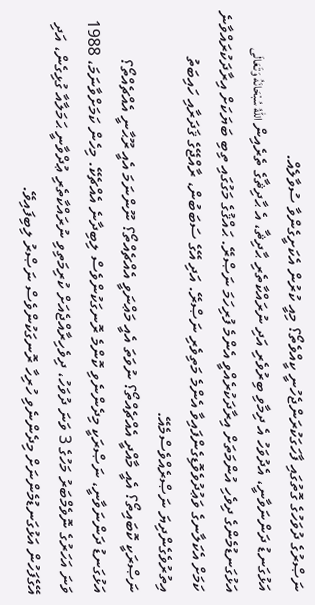ނަޞްރުގެ ދުވަހުގެ ގޮތުގައި ފާހަގަކުރަންޖެހުނީ ކީއްވެތޯ؟ މިއީ ކުރުން އެކަށީގެންވާ ސުވާލެއް.
އަޅުގަނޑު ދަންނަވާނީ، އެދުވަހު އެ ދިމާވި ބިރުވެރި އަދި ނުރައްކާތެރި ޙާދިޘާ، އެ ޙާދިޘާގެ ތެރެއިން اللهُ سُبْحَانَهُ وَتَعَالَى އަޅުގަނޑުމެންގެ ދިވެހި އުންމަތަށް އިރާދަކުރެއްވީ އެންމެ ފުރިހަމަ ނަޞްރޭ. ޙައްޤުގެ މަގުގައި ތިބި ބަޔަކަށް އިރާދަކުރައްވާނެ ކަމަށް އެކަލާނގެ ވަޢުދުވެވޮޑިގެންފައިވާ އެންމެ މަތިވެރި ނަޞްރޭ. އަދި އޭގެ ސަބަބުން، ރާއްޖޭގެ ޤަދަރާއި ހައިބަތު އިތުރުވެގެންދިޔަ ނަޞްރެއްވެސްމެއޭ.
ނަޞްރަކީ ކޮބައިތޯ؟ އެއީ މާއްދީ އެއްޗެއްތޯ؟ ނުވަތަ އެއީ މަޢްނަވީ އެއްޗެއްތޯ؟ ނޫންނަމަ އެއީ ރޫޙާނީ އެއްޗެއްތޯ؟ އަޅުގަނޑު ދަންނަވާނީ، ނަޞްރަކީ މިދެންނެވި ކޮންމެ ރޮނގަކުންވެސް ލިބިދާނެ އެއްޗެކޭ. މިހެން ކަމަށްވާނަމަ، 1988 ވަނަ އަހަރުގެ ނޮވެމްބަރު މަހުގެ 3 ވަނަ ދުވަހު، ދިވެހިރާއްޖެއަށް ކުރިމަތިވި ނުރައްކާތެރި ޢުދްވާނީ ޙަމަލާއާ ގުޅިގެން، އަދި އޭގެފަހުން އަޅުގަނޑުމެންނަށް މިދެންނެވި ހުރިހާ ރޮނގަކުންވެސް ނަޞްރު ލިބިފައިވޭ.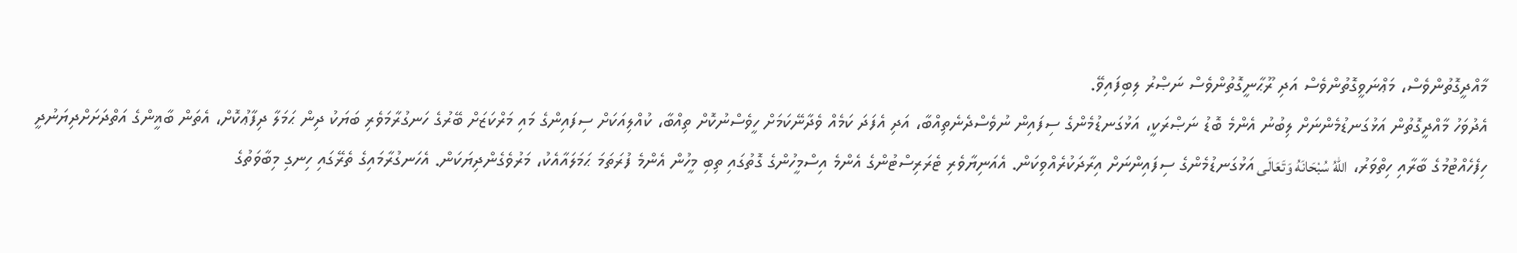މާއްދީގޮތުންވެސް، މަޢްނަވީގޮތުންވެސް އަދި ރޫޙާނީގޮތުންވެސް ނަޞްރު ލިބިފައިވޭ.
އެދުވަހު މާއްދީގޮތުން އަޅުގަނޑުމެންނަށް ލިބުނު އެންމެ ބޮޑު ނަޞްރަކީ، އަޅުގަނޑުމެންގެ ސިފައިން ނުވެސްދެނެތިއްބާ، އަދި އެފަދަ ކަމެއް ވެދާނޭކަމަށް ހީވެސްނުކޮށް ތިއްބާ، ކުއްލިއަކަށް ސިފައިންގެ މައި މަރްކަޒަށް ބޭރުގެ ހަނގުރާމަވެރި ބަޔަކު ދިން ޙަމަލާ ދިފާޢުކޮށް، އެތަން ބާޣީންގެ އަތްދަށަށްދިޔަނުދީ ހިފެހެއްޓުމުގެ ބާރާއި ހިތްވަރު، اللهُ سُبْحَانَهُ وَتَعَالَى އަޅުގަނޑުމެންގެ ސިފައިންނަށް އިރާދަކުރެއްވިކަން. އެއަނިޔާވެރި ޓެރަރިސްޓުންގެ އެންމެ އިސްމީހުންގެ ގޮތުގައި ތިބި މީހުން އެންމެ ފުރަތަމަ ޙަމަލައާއެކު، މަރުވެގެންދިޔަކަން. އެހަނގުރާމައިގެ ތެރޭގައި ހިނގި މިބާވަތުގެ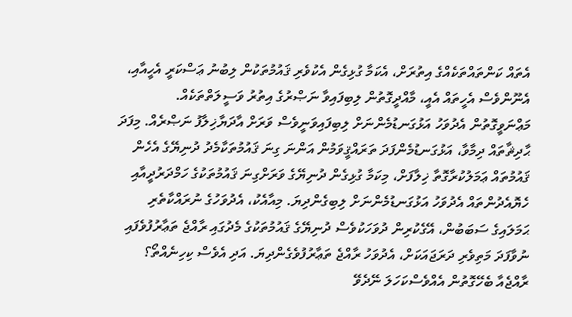އެތައް ކަންތައްތަކެއްގެ އިތުރަށް، އެކަމާ ގުޅިގެން އެކުވެރި ޤައުމުތަކުން ލިބުނު ޢަސްކަރީ އެހީއާއި، އެނޫންވެސް އެހީތައް އެއީ، މާއްދީގޮތުން ލިބިފައިވާ ނަޞްރުގެ އިތުރު ވަސީލަތްތަކެއް. މަޢްނަވީގޮތުން އެދުވަހު އަޅުގަނޑުމެންނަށް ލިބިފައިވަނީވެސް ވަރަށް އާދަޔާޚިލާފު ނަޞްރެއް. މިފަދަ ޙާދިޘާތައް ދިމާވާ، އަޅުގަނޑުމެންފަދަ ތަރައްޤީވަމުން އަންނަ ގިނަ ޤައުމުތަކާމެދު ދުނިޔޭގެ އެހެން ޤައުމުތައް ޢަމަލުކުރާގޮތާ ޚިލާފަށް، މިކަމާ ގުޅިގެން ދުނިޔޭގެ ވަރަށްގިނަ ޤައުމުތަކުގެ ހަމްދަރުދީއާއި ހެޔޮއެދުންތައް އެދުވަހު އަޅުގަނޑުމެންނަށް ލިބިގެންދިޔަ. މިއާއެކު، އެދުވަހުގެ ނުރައްކާތެރި ޙަމަލައިގެ ސަބަބުން، އޭގެކުރިން ދުވަހަކުވެސް ދުނިޔޭގެ ޤައުމުތަކުގެ މެދުގައި ރާއްޖެ ތަޢާރުފުވެފައި ނުވާފަދަ މަތިވެރި ދަރަޖައަކަށް، އެދުވަހު ރާއްޖެ ތަޢާރުފުވެގެންދިޔަ. އަދި އެވެސް ކިހިނެއްތޯ؟ ރާއްޖެއާ ބެހޭގޮތުން އެއްވެސްކަހަލަ ނޭދެވޭ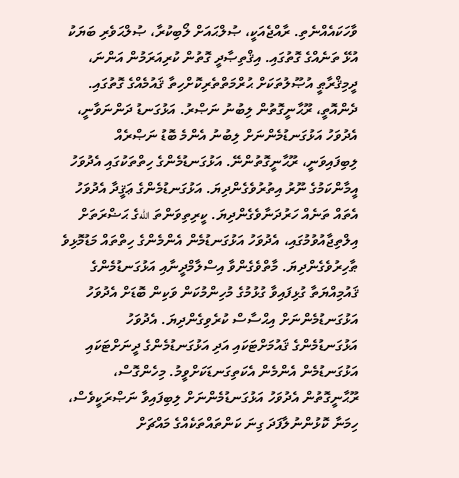ވާހަކައެއްނެތި. ރާއްޖެއަކީ، ޞުލްޙައަށް ލޯބިކުރާ، ޞުލްޙަވެރި ބަޔަކު އުޅޭ ތަނެއްގެ ގޮތުގައި. އިޤްތިޞާދީ ގޮތުން ކުރިއަރަމުން އަންނަ، ދީމިޤްރާޠީ އުޞޫލުތަކަށް ޙުރްމަތްތެރިކޮށްހިތާ ޤައުމެއްގެ ގޮތުގައި.
ދެންއޮތީ، ރޫޙާނީގޮތުން ލިބުނު ނަޞްރު. އަޅުގަނޑު ދަންނަވާނީ، އެދުވަހު އަޅުގަނޑުމެންނަށް ލިބުނު އެންމެ ބޮޑު ނަޞްރެއް ލިބިފައިވަނީ، ރޫޙާނީގޮތުންނޭ. އަޅުގަނޑުމެންގެ ހިތްތަކުގައި އެދުވަހު އީމާންކަމުގެ ނޫރު އިތުރުވެގެންދިޔަ. އަޅުގަނޑުމެންގެ ޢަޤީދާ އެދުވަހު އެތައް ތަނެއް ހަރުދަނާވެގެންދިޔަ. ކީރިތިވަންތަ اللهގެ ޙަޟްރަތަށް އިލްތިޖާއުވުމުގައި، އެދުވަހު އަޅުގަނޑުމެން އެންމެންގެ ހިތްތައް މަޑުމޮޅިވެ ޠާހިރުވެގެންދިޔަ. މާތްވެގެންވާ އިސްލާމްދީނާއި އަޅުގަނޑުމެންގެ ޤައުމިއްޔަތާ ގުޅިފައިވާ ގުޅުމުގެ މުހިންމުކަން ވަކިން ބޮޑަށް އެދުވަހު އަޅުގަނޑުމެންނަށް އިޙްސާސް ކުރެވިގެންދިޔަ. އެދުވަހު އަޅުގަނޑުމެންގެ ޤައުމަށްޓަކައި އަދި އަޅުގަނޑުމެންގެ ދީނަށްޓަކައި އަޅުގަނޑުމެން އެންމެން އެކަތިގަނޑަކަށްވީމު. މިހެންގޮސް، ރޫޙާނީގޮތުން އެދުވަހު އަޅުގަނޑުމެންނަށް ލިބިފައިވާ ނަޞްރަކީވެސް، ހިމަނާ ކޮޅުންނުލާފަދަ ގިނަ ކަންތައްތަކެއްގެ މައްޗަށް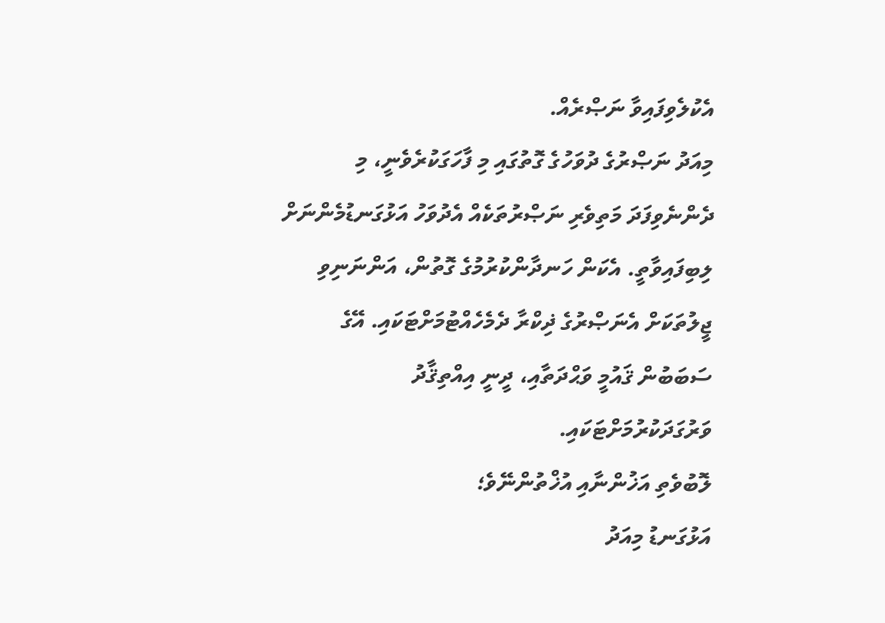އެކުލެވިފައިވާ ނަޞްރެއް.
މިއަދު ނަޞްރުގެ ދުވަހުގެ ގޮތުގައި މި ފާހަގަކުރެވެނީ، މި ދެންނެވިފަދަ މަތިވެރި ނަޞްރުތަކެއް އެދުވަހު އަޅުގަނޑުމެންނަށް ލިބިފައިވާތީ. އެކަން ހަނދާންކުރުމުގެ ގޮތުން، އަންނަނިވި ޖީލުތަކަށް އެނަޞްރުގެ ޛިކްރާ ދެމެހެއްޓުމަށްޓަކައި. އޭގެ ސަބަބުން ޤައުމީ ވަޙްދަތާއި، ދީނީ އިއްތިޤާދު ވަރުގަދަކުރުމަށްޓަކައި.
ލޮބުވެތި އަޚުންނާއި އުޚްތުންނޭވެ؛
އަޅުގަނޑު މިއަދު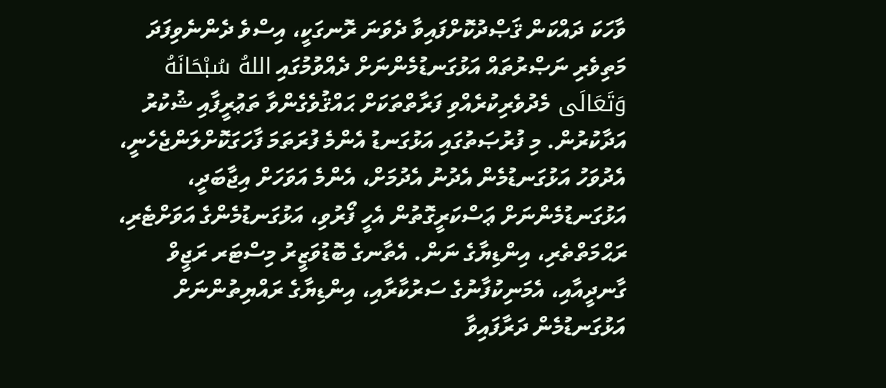ވާހަކަ ދައްކަން ޤަޞްދުކޮށްފައިވާ ދެވަނަ ރޮނގަކީ، އިސްވެ ދެންނެވިފަދަ މަތިވެރި ނަޞްރުތައް އަޅުގަނޑުމެންނަށް ދެއްވުމުގައި اللهُ سُبْحَانَهُ وَتَعَالَى މެދުވެރިކުރެއްވި ފަރާތްތަކަށް ޙައްޤުވެގެންވާ ތަޢުރީފާއި ޝުކުރު އަދާކުރުން. މި ފުރުޞަތުގައި އަޅުގަނޑު އެންމެ ފުރަތަމަ ފާހަގަކޮށްލަންޖެހެނީ، އެދުވަހު އަޅުގަނޑުމެން އެދުނު އެދުމަށް، އެންމެ އަވަހަށް އިޖާބަދީ، އަޅުގަނޑުމެންނަށް ޢަސްކަރީގޮތުން އެހީ ފޯރުވި، އަޅުގަނޑުމެންގެ އަވަށްޓެރި، ރަޙްމަތްތެރި، އިންޑިޔާގެ ނަން. އެތާނގެ ބޮޑުވަޒީރު މިސްޓަރ ރަޖީވް ގާނދީއާއި، އެމަނިކުފާނުގެ ސަރުކާރާއި، އިންޑިޔާގެ ރައްޔިތުންނަށް އަޅުގަނޑުމެން ދަރާފައިވާ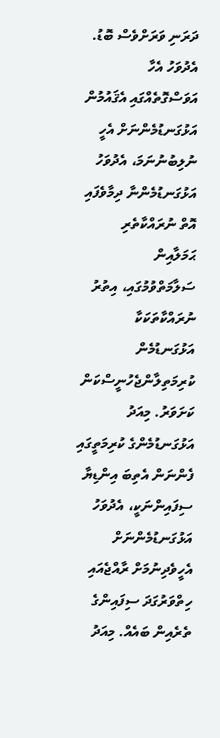ދަރަނި ވަރަށްވެސް ބޮޑު. އެދުވަހު އެހާ އަވަސްގޮތެއްގައި އެޤައުމުން އަޅުގަނޑުމެންނަށް އެހީ ނުލިބުނުނަމަ، އެދުވަހު އަޅުގަނޑުމެންނާ ދިމާވެފައި އޮތް ނުރައްކާތެރި ޙަމަލާއިން ސަލާމަތްވުމުގައި، އިތުރު ނުރައްކާތަކަކާ އަޅުގަނޑުމެން ކުރިމަތިލާންޖެހުނީސްކަން ކަށަވަރު. މިއަދު އަޅުގަނޑުމެންގެ ކުރިމަތީގައި ފެންނަން އެތިބަ އިންޑިޔާ ސިފައިންނަކީ، އެދުވަހު އަޅުގަނޑުމެންނަށް އެހީވެދިނުމަށް ރާއްޖެއައި ހިތްވަރުގަދަ ސިފައިންގެ ތެރެއިން ބައެއް. މިއަދު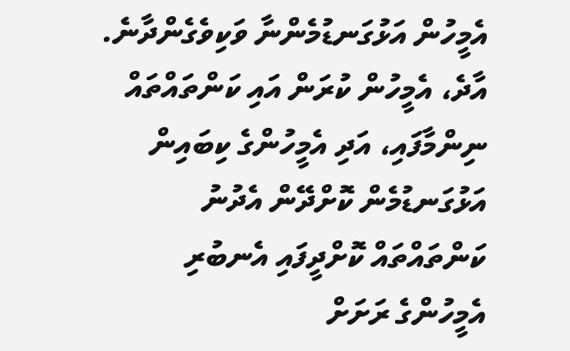އެމީހުން އަޅުގަނޑުމެންނާ ވަކިވެގެންދާނެ. އާދެ، އެމީހުން ކުރަން އައި ކަންތައްތައް ނިންމާފައި، އަދި އެމީހުންގެ ކިބައިން އަޅުގަނޑުމެން ކޮށްދޭން އެދުނު ކަންތައްތައް ކޮށްދީފައި އެނބުރި އެމީހުންގެ ރަށަށް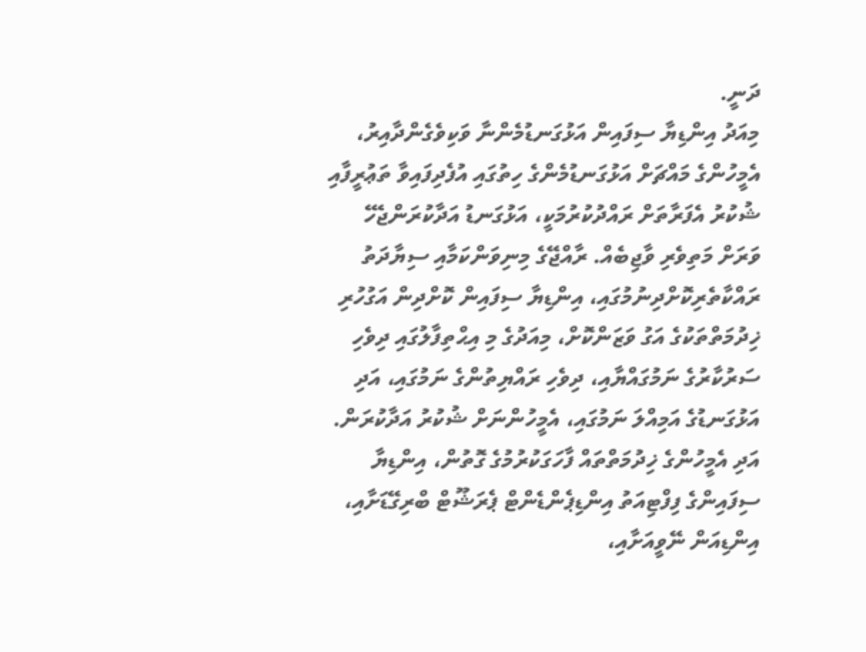ދަނީ.
މިއަދު އިންޑިޔާ ސިފައިން އަޅުގަނޑުމެންނާ ވަކިވެގެންދާއިރު، އެމީހުންގެ މައްޗަށް އަޅުގަނޑުމެންގެ ހިތުގައި އުފެދިފައިވާ ތަޢުރީފާއި ޝުކުރު އެފަރާތަށް ރައްދުކުރުމަކީ، އަޅުގަނޑު އަދާކުރަންޖެހޭ ވަރަށް މަތިވެރި ވާޖިބެއް. ރާއްޖޭގެ މިނިވަންކަމާއި ސިޔާދަތު ރައްކާތެރިކޮށްދިނުމުގައި، އިންޑިޔާ ސިފައިން ކޮށްދިން އަގުހުރި ޚިދުމަތްތަކުގެ އަގު ވަޒަންކޮށް، މިއަދުގެ މި އިޙްތިފާލުގައި ދިވެހި ސަރުކާރުގެ ނަމުގައްޔާއި، ދިވެހި ރައްޔިތުންގެ ނަމުގައި، އަދި އަޅުގަނޑުގެ އަމިއްލަ ނަމުގައި، އެމީހުންނަށް ޝުކުރު އަދާކުރަން. އަދި އެމީހުންގެ ޚިދުމަތްތައް ފާހަގަކުރުމުގެ ގޮތުން، އިންޑިޔާ ސިފައިންގެ ފިފްޓިއަތު އިންޑިޕެންޑެންޓް ޕެރަޝޫޓް ބްރިގޭޑަށާއި، އިންޑިއަން ނޭވީއަށާއި،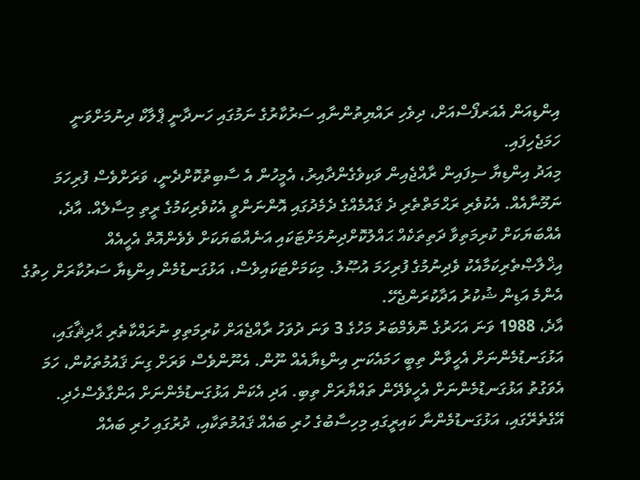އިންޑިއަން އެއަރފޯސްއަށް، ދިވެހި ރައްޔިތުންނާއި ސަރުކާރުގެ ނަމުގައި ހަނދާނީ ޕްލާކް ދިނުމަށްވަނީ ހަމަޖެހިފައި.
މިއަދު އިންޑިޔާ ސިފައިން ރާއްޖެއިން ވަކިވެގެންދާއިރު، އެމީހުން އެ ސާބިތުކޮށްދެނީ، ވަރަށްވެސް ފުރިހަމަ ނަމޫނާއެއް. އެކުވެރި ރަޙްމަތްތެރި ދެ ޤައުމެއްގެ ދެމެދުގައި އޮންނަންވީ އެކުވެރިކަމުގެ ރީތި މިސާލެއް. އާދެ، އެއްބަޔަކަށް ކުރިމަތިވާ ދަތިތަކެއް ޙައްލުކޮށްދިނުމަށްޓަކައި އަނެއްބަޔަކަށް ވެވެންއޮތް އެހީއެއް އިޚްލާޞްތެރިކަމާއެކު ވެދިނުމުގެ ފުރިހަމަ އުޞޫލު. މިކަމަށްޓަކައިވެސް، އަޅުގަނޑުމެން އިންޑިޔާ ސަރުކާރަށް ހިތުގެ އެންމެ އަޑިން ޝުކުރު އަދާކުރަންޖެހޭ.
އާދެ، 1988 ވަނަ އަހަރުގެ ނޮވެމްބަރު މަހުގެ 3 ވަނަ ދުވަހު ރާއްޖެއަށް ކުރިމަތިވި ނުރައްކާތެރި ޙާދިޘާގައި، އަޅުގަނޑުމެންނަށް އެހީވާން ތިބީ ހަމައެކަނި އިންޑިޔާއެއް ނޫން. އެނޫންވެސް ވަރަށް ގިނަ ޤައުމުތަކުން، ހަމަ އެވަގުތު އަޅުގަނޑުމެންނަށް އެހީވެދޭން ތައްޔާރަށް ތިބި. އަދި އެކަން އަޅުގަނޑުމެންނަށް އަންގާވެސްހެދި. އޭގެތެރޭގައި، އަޅުގަނޑުމެންނާ ކައިރީގައި މިހިސާބުގެ ހުރި ބައެއް ޤައުމުތަކާއި، ދުރުގައި ހުރި ބައެއް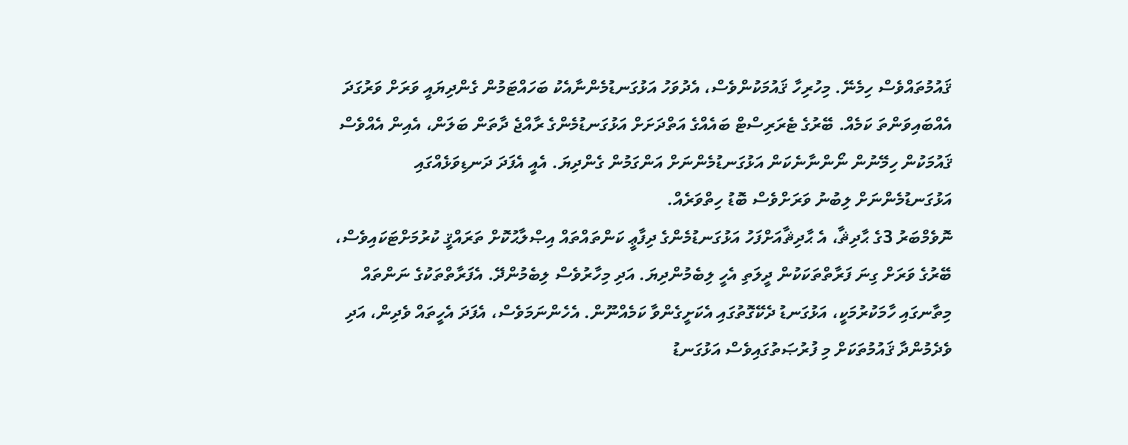ޤައުމުތައްވެސް ހިމެނޭ. މިހުރިހާ ޤައުމަކުންވެސް، އެދުވަހު އަޅުގަނޑުމެންނާއެކު ބަހައްޓަމުން ގެންދިޔައީ ވަރަށް ވަރުގަދަ އެއްބައިވަންތަ ކަމެއް. ބޭރުގެ ޓެރަރިސްޓް ބައެއްގެ އަތްދަށަށް އަޅުގަނޑުމެންގެ ރާއްޖެ ދާތަން ބަލަން، އެއިން އެއްވެސް ޤައުމަކުން ހިމޭނުން ނޯންނާނެކަން އަޅުގަނޑުމެންނަށް އަންގަމުން ގެންދިޔަ. އެއީ އެފަދަ ދަނޑިވަޅެއްގައި އަޅުގަނޑުމެންނަށް ލިބުނު ވަރަށްވެސް ބޮޑު ހިތްވަރެއް.
ނޮވެމްބަރު 3ގެ ޙާދިޘާ، އެ ޙާދިޘާއަށްފަހު އަޅުގަނޑުމެންގެ ދިފާޢީ ކަންތައްތައް އިޞްލާޙުކޮށް ތަރައްޤީ ކުރުމަށްޓަކައިވެސް، ބޭރުގެ ވަރަށް ގިނަ ފަރާތްތަކަކުން ދީލަތި އެހީ ލިބެމުންދިޔަ. އަދި މިހާރުވެސް ލިބެމުންދޭ. އެފަރާތްތަކުގެ ނަންތައް މިތާނގައި ހާމަކުރުމަކީ، އަޅުގަނޑު ދެކޭގޮތުގައި އެކަށީގެންވާ ކަމެއްނޫން. އެހެންނަމަވެސް، އެފަދަ އެހީތައް ވެދިން، އަދި ވެދެމުންދާ ޤައުމުތަކަށް މި ފުރުޞަތުގައިވެސް އަޅުގަނޑު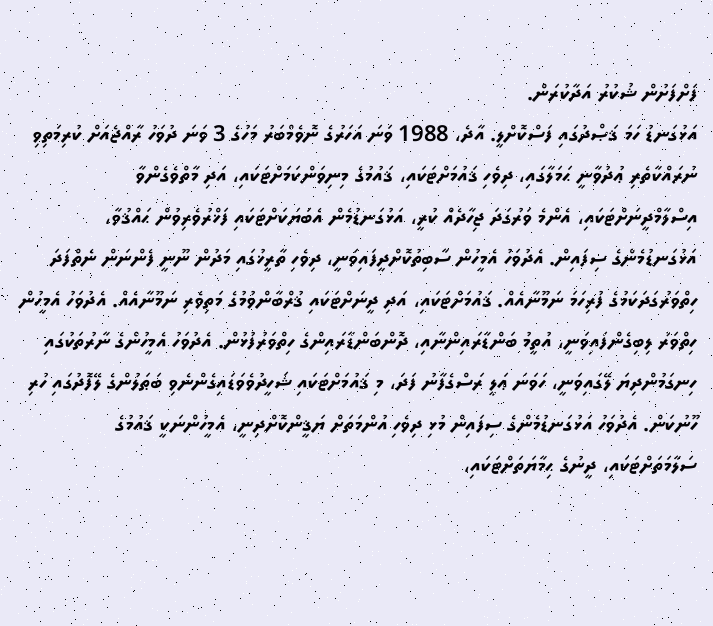ފަށްފަށުން ޝުކުރު އަދާކުރަން.
އަޅުގަނޑު ހަމަ ޤަޞްދުގައި ފަސްކޮށްލީ. އާދެ، 1988 ވަނަ އަހަރުގެ ނޮވެމްބަރު މަހުގެ 3 ވަނަ ދުވަހު ރާއްޖެއަށް ކުރިމަތިވި ނުރައްކާތެރި ޢުދުވާނީ ޙަމަލާގައި، ދިވެހި ޤައުމަށްޓަކައި، ޤައުމުގެ މިނިވަންކަމަށްޓަކައި، އަދި މާތްވެގެންވާ އިސްލާމްދީނަށްޓަކައި، އެންމެ ވަރުގަދަ ޖިހާދެއް ކުރީ، އަޅުގަނޑުމެން އެބަޔަކަށްޓަކައި ފަޚްރުވެރިވުން ޙައްޤުވާ، އަޅުގަނޑުމެންގެ ސިފައިން. އެދުވަހު އެމީހުން ސާބިތުކޮށްދީފައިވަނީ، ދިވެހި ތާރީޚުގައި މަދުން ނޫނީ ފެންނަން ނެތްފަދަ ހިތްވަރުގަދަކަމުގެ ފުރިހަމަ ނަމޫނާއެއް. ޤައުމަށްޓަކައި، އަދި ދީނަށްޓަކައި ޤުރްބާންވުމުގެ މަތިވެރި ނަމޫނާއެއް. އެދުވަހު އެމީހުން ހިތްވަރު ލިބިގެންފައިވަނީ، އުތީމު ބަންޑާރައިންނާއި، ދޮންބަންޑާރައިންގެ ހިތްވަރުފުޅުން. އެދުވަހު އެމީހުންގެ ނާރުތަކުގައި ހިނގަމުންދިޔަ ލޭގައިވަނީ، ހަވަނަ ޢަލީ ރަސްގެފާނު ފަދަ، މި ޤައުމަށްޓަކައި ޝަހީދުވެވަޑައިގެންނެވި ބަޠަލުންގެ ލޭފޮދުގައި ހުރި ހޫނުކަން. އެދުވަހު އަޅުގަނޑުމެންގެ ސިފައިން މުޅި ދިވެހި އުންމަތަށް ޔަޤީންކޮށްދިނީ، އެމީހުންނަކީ ޤައުމުގެ ސަލާމަތަށްޓަކައި، ދީނުގެ ޙިމާޔަތަށްޓަކައި،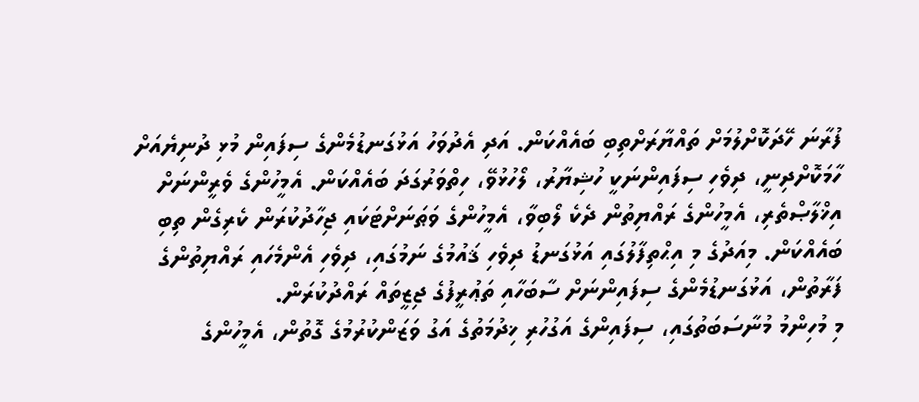ފުރާނަ ހޭދަކޮށްލުމަށް ތައްޔާރަށްތިބި ބައެއްކަން. އަދި އެދުވަހު އަޅުގަނޑުމެންގެ ސިފައިން މުޅި ދުނިޔެއަށް ހާމަކޮށްދިނީ، ދިވެހި ސިފައިންނަކީ ހުޝިޔާރު، ލޯހުޅުވޭ، ހިތްވަރުގަދަ ބައެއްކަން. އެމީހުންގެ ވެރީންނަށް އިޚްލާޞްތެރި، އެމީހުންގެ ރައްޔިތުން ދެކެ ލޯބިވާ، އެމީހުންގެ ވަޠަނަށްޓަކައި ޖިހާދުކުރަން ކެރިގެން ތިބި ބައެއްކަން. މިއަދުގެ މި އިޙްތިފާލުގައި އަޅުގަނޑު ދިވެހި ޤައުމުގެ ނަމުގައި، ދިވެހި އެންމެހައި ރައްޔިތުންގެ ފަރާތުން، އަޅުގަނޑުމެންގެ ސިފައިންނަށް ސާބަހާއި ތަޢުރީފުގެ ޖިޒީތައް ރައްދުކުރަން.
މި މުހިންމު މުނާސަބަތުގައި، ސިފައިންގެ އަގުހުރި ޚިދުމަތުގެ އަގު ވަޒަންކުރުމުގެ ގޮތުން، އެމީހުންގެ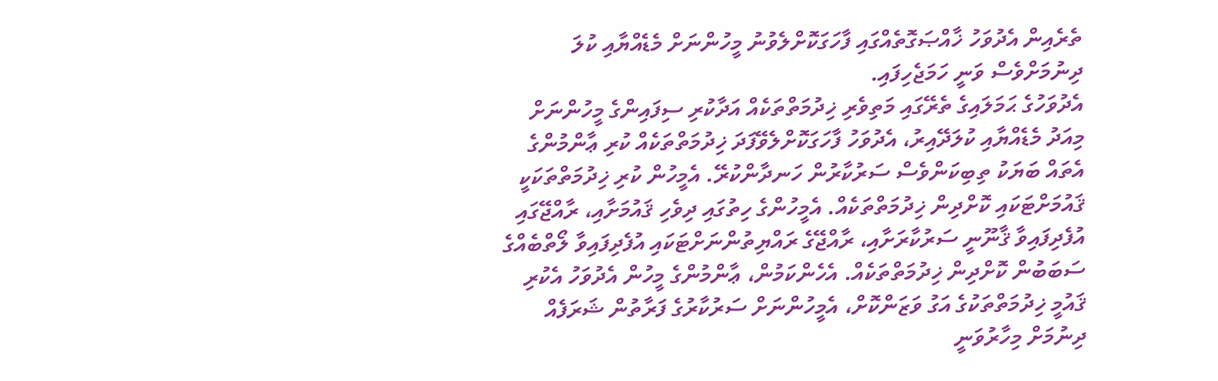ތެރެއިން އެދުވަހު ޚާއްޞަގޮތެއްގައި ފާހަގަކޮށްލެވުނު މީހުންނަށް މެޑެއްޔާއި ކުލަ ދިނުމަށްވެސް ވަނީ ހަމަޖެހިފައި.
އެދުވަހުގެ ޙަމަލައިގެ ތެރޭގައި މަތިވެރި ޚިދުމަތްތަކެއް އަދާކުރި ސިފައިންގެ މީހުންނަށް މިއަދު މެޑެއްޔާއި ކުލަދޭއިރު، އެދުވަހު ފާހަގަކޮށްލެވޭފަދަ ޚިދުމަތްތަކެއް ކުރި ޢާންމުންގެ އެތައް ބަޔަކު ތިބިކަންވެސް ސަރުކާރުން ހަނދާންކުރޭ. އެމީހުން ކުރި ޚިދުމަތްތަކަކީ ޤައުމަށްޓަކައި ކޮށްދިން ޚިދުމަތްތަކެއް. އެމީހުންގެ ހިތުގައި ދިވެހި ޤައުމަށާއި، ރާއްޖޭގައި އުފެދިފައިވާ ޤާނޫނީ ސަރުކާރަށާއި، ރާއްޖޭގެ ރައްޔިތުންނަށްޓަކައި އުފެދިފައިވާ ލޯތްބެއްގެ ސަބަބުން ކޮށްދިން ޚިދުމަތްތަކެއް. އެހެންކަމުން، ޢާންމުންގެ މީހުން އެދުވަހު އެކުރި ޤައުމީ ޚިދުމަތްތަކުގެ އަގު ވަޒަންކޮށް، އެމީހުންނަށް ސަރުކާރުގެ ފަރާތުން ޝަރަފެއް ދިނުމަށް މިހާރުވަނީ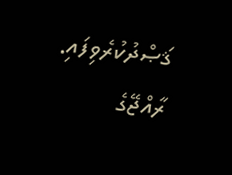ޤަޞްދުކުރެވިފައި.
ރާއްޖޭގެ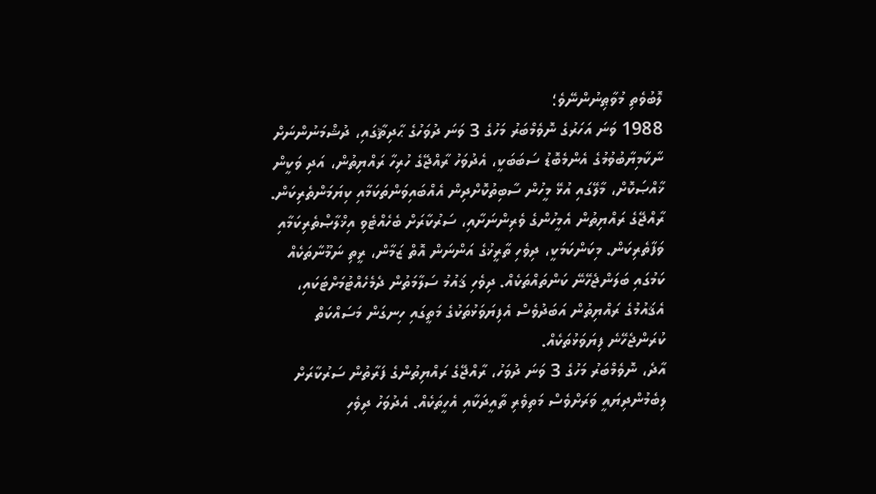ލޮބުވެތި މުވާޠިނުންނޭވެ؛
1988 ވަނަ އަހަރުގެ ނޮވެމްބަރު މަހުގެ 3 ވަނަ ދުވަހުގެ ޙާދިޘާގައި، ދުޝްމަނުންނަށް ނާކާމިޔާބުވުމުގެ އެންމެބޮޑު ސަބަބަކީ، އެދުވަހު ރާއްޖޭގެ ހުރިހާ ރައްޔިތުން، އަދި ވަކީން ޚާއްޞަކޮށް، މާލޭގައި އުޅޭ މީހުން ސާބިތުކޮށްދިން އެއްބައިވަންތަކަމާއި ކިޔަމަންތެރިކަން. ރާއްޖޭގެ ރައްޔިތުން އެމީހުންގެ ވެރިންނަށާއި، ސަރުކާރަށް ބެހެއްޓެވި އިޚްލާޞްތެރިކަމާއި ވަފާތެރިކަން. މިކަންކަމަކީ، ދިވެހި ތާރީޚުގެ އަންނަން އޮތް ޒަމާން، ރީތި ނަމޫނާތަކެއް ކަމުގައި ބަލަންޖެހޭނޭ ކަންތައްތަކެއް. ދިވެހި ޤައުމު ސަލާމަތުން ދެމެހެއްޓުމަށްޓަކައި، އެޤައުމުގެ ރައްޔިތުން އަބަދުވެސް އެފިޔަވަޅުތަކުގެ މަތީގައި ހިނގަން މަސައްކަތް ކުރަންޖެހޭނެ ފިޔަވަޅުތަކެއް.
އާދެ، ނޮވެމްބަރު މަހުގެ 3 ވަނަ ދުވަހު، ރާއްޖޭގެ ރައްޔިތުންގެ ފަރާތުން ސަރުކާރަށް ލިބެމުންދިޔައީ ވަރަށްވެސް މަތިވެރި ތާއީދަކާއި އެހީތަކެއް. އެދުވަހު ދިވެހި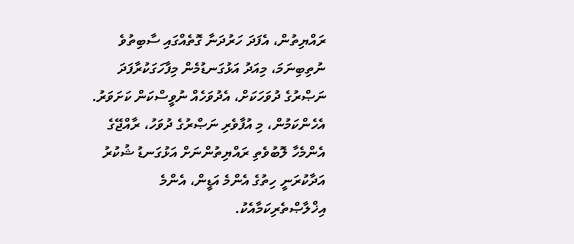ރައްޔިތުން، އެފަދަ ހަރުދަނާ ގޮތެއްގައި ސާބިތުވެ ނުތިބިނަމަ، މިއަދު އަޅުގަނޑުމެން މިފާހަގަކުރާފަދަ ނަޞްރުގެ ދުވަހަކަށް، އެދުވަހެއް ނުވީސްކަން ކަށަވަރު. އެހެންކަމުން، މި އުފާވެރި ނަޞްރުގެ ދުވަހު، ރާއްޖޭގެ އެންމެހާ ލޮބުވެތި ރައްޔިތުންނަށް އަޅުގަނޑު ޝުކުރު އަދާކުރަނީ ހިތުގެ އެންމެ އަޑީން، އެންމެ އިޚްލާޞްތެރިކަމާއެކު.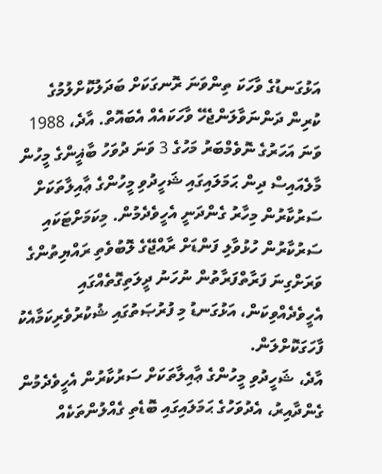އަޅުގަނޑުގެ ވާހަކަ ތިންވަނަ ރޮނގަކަށް ބަދަލުކޮށްލުމުގެ ކުރިން ދަންނަވާލަންޖެހޭ ވާހަކައެއް އެބައޮތް. އާދެ، 1988 ވަނަ އަހަރުގެ ނޮވެމްބަރު މަހުގެ 3 ވަނަ ދުވަހު ބާޣީންގެ މީހުން މާލެއައިސް ދިން ޙަމަލައިގައި ޝަހީދުވި މީހުންގެ ޢާއިލާތަކަށް ސަރުކާރުން މިހާރު ގެންދަނީ އެހީވެދެމުން. މިކަމަށްޓަކައި ސަރުކާރުން ހުޅުވާލި ފަންޑަށް ރާއްޖޭގެ ލޮބުވެތި ރައްޔިތުންގެ ވަރަށްގިނަ ފަރާތްފަރާތުން ނުހަނު ދީލަތިގޮތެއްގައި އެހީވެދެއްވިކަން، އަޅުގަނޑު މި ފުރުޞަތުގައި ޝުކުރުވެރިކަމާއެކު ފާހަގަކޮށްލަން.
އާދެ، ޝަހީދުވި މީހުންގެ ޢާއިލާތަކަށް ސަރުކާރުން އެހީވެދެމުން ގެންދާއިރު، އެދުވަހުގެ ޙަމަލައިގައި ބޮޑެތި ގެއްލުންތަކެއް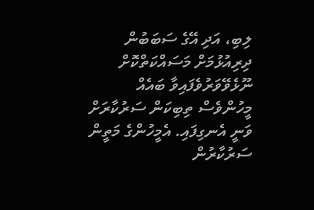ލިބި، އަދި އޭގެ ސަބަބުން ދިރިއުޅުމަށް މަސައްކަތްކޮށް ނޫޅެވޭވަރުވެފައިވާ ބައެއް މީހުންވެސް ތިބިކަން ސަރުކާރަށް ވަނީ އެނގިފައި. އެމީހުންގެ މަތީން ސަރުކާރުން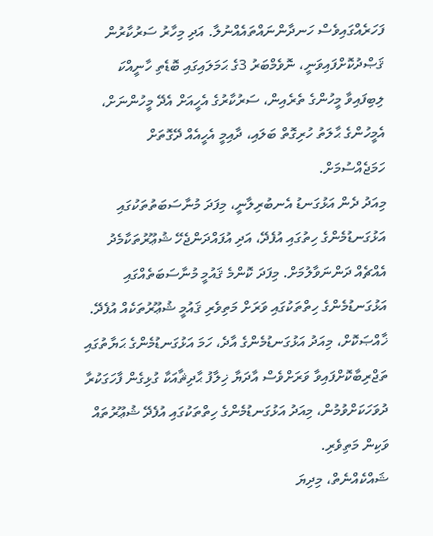ފަހަރެއްގައިވެސް ހަނދާންނައްތައެއްނުލާ. އަދި މިހާރު ސަރުކާރުން ޤަޞްދުކޮށްފައިވަނީ، ނޮވެމްބަރު 3ގެ ޙަމަލައިގައި ބޮޑެތި ހާނީއްކަ ލިބިފައިވާ މީހުންގެ ތެރެއިން، ސަރުކާރުގެ އެހީއަށް އެދޭ މީހުންނަށް، އެމީހުންގެ ޙާލަތު ހުރިގޮތް ބަލައި، ދާއިމީ އެހީއެއް ދޭގޮތަށް ހަމަޖެއްސުމަށް.
މިއަދު ދެން އަޅުގަނޑު އެނބުރިލާނީ، މިފަދަ މުނާސަބަތުތަކުގައި އަޅުގަނޑުމެންގެ ހިތުގައި އުފެދޭ، އަދި އުފައްދަންޖެހޭ ޝުޢޫރުތަކާމެދު އެއްޗެއް ދަންނަވާލުމަށް. މިފަދަ ކޮންމެ ޤައުމީ މުނާސަބަތެއްގައި އަޅުގަނޑުމެންގެ ހިތްތަކުގައި ވަރަށް މަތިވެރި ޤައުމީ ޝުޢޫރުތަކެއް އުފެދޭ. ޚާއްޞަކޮށް، މިއަދު އަޅުގަނޑުމެންގެ އާދެ، ހަމަ އަޅުގަނޑުމެންގެ ޙަޔާތުގައި ތަޖްރިބާކޮށްފައިވާ ވަރަށްވެސް އާދަޔާ ޚިލާފު ޙާދިޘާއަކާ ގުޅިގެން ފާހަގަކުރާ ދުވަހަކަށްވުމުން، މިއަދު އަޅުގަނޑުމެންގެ ހިތްތަކުގައި އުފެދޭ ޝުޢޫރުތައް ވަކިން މަތިވެރި.
ޝައްކެއްނެތް، މިދިޔަ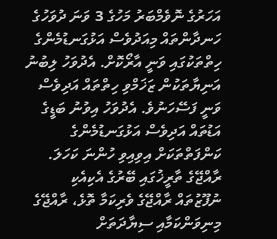އަހަރުގެ ނޮވެމްބަރު މަހުގެ 3 ވަނަ ދުވަހުގެ ހަނދާންތައް މިއަދުވެސް އަޅުގަނޑުމެންގެ ހިތްތަކުގައި ވަނީ އާރޯކޮށް. އެދުވަހު ލިބުނު އަނިޔާތަކުން ޒަޚަމްވި ހިތްތައް އަދިވެސް ވަނީ ފަސޭހަނުވެ. އެދުވަހު އިވުނު ބަޑީގެ އަޑުތައް އަދިވެސް އަޅުގަނޑުމެންގެ ކަންފަތްތަކަށް އިވިއިވި ހުންނަ ކަހަލަ.
ރާއްޖޭގެ ތާރީޚުގައި ބޭރުގެ އެކިއެކި ނުފޫޒުތައް ރާއްޖޭގެ ވެރިކަމާ ތޮޅެ، ރާއްޖޭގެ މިނިވަންކަމާއި ސިޔާދަތަށް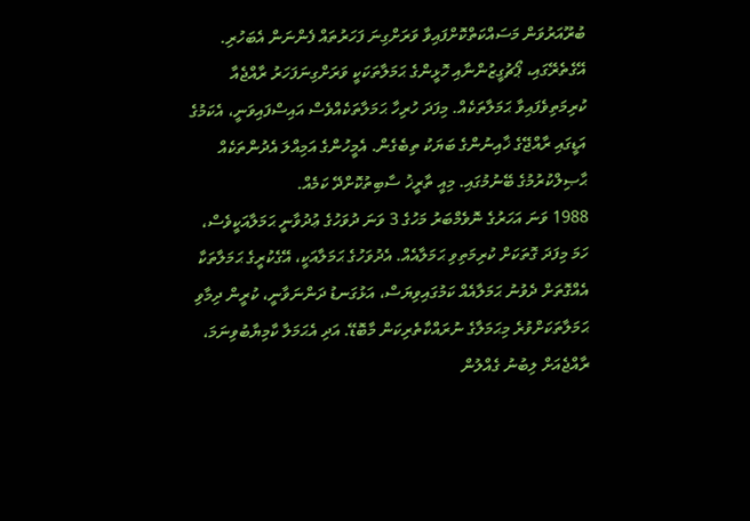ބުރޫއަރުވަން މަސައްކަތްކޮށްފައިވާ ވަރަށްގިނަ ފަހަރުތައް ފެންނަން އެބަހުރި. އޭގެތެރޭގައި، ޕޯޗުގީޒުންނާއި ހޮޅީންގެ ޙަމަލާތަކަކީ ވަރަށްގިނަފަހަރު ރާއްޖެއާ ކުރިމަތިވެފައިވާ ޙަމަލާތަކެއް. މިފަދަ ހުރިހާ ޙަމަލާތަކެއްވެސް އައިސްފައިވަނީ، އެކަމުގެ އަޑީގައި ރާއްޖޭގެ ޚާއިނުންގެ ބަޔަކު ތިބެގެން. އެމީހުންގެ އަމިއްލަ އެދުންތަކެއް ޙާޞިލްކުރުމުގެ ބޭނުމުގައި. މިއީ ތާރީޚު ސާބިތުކޮށްދޭ ކަމެއް.
1988 ވަނަ އަހަރުގެ ނޮވެމްބަރު މަހުގެ 3 ވަނަ ދުވަހުގެ ޢުދުވާނީ ޙަމަލާއަކީވެސް، ހަމަ މިފަދަ ގޮތަކަށް ކުރިމަތިވި ޙަމަލާއެއް. އެދުވަހުގެ ޙަމަލާއަކީ، އޭގެކުރީގެ ޙަމަލާތަކާ އެއްގޮތަށް ދެވުނު ޙަމަލާއެއް ކަމުގައިވިޔަސް، އަޅުގަނޑު ދަންނަވާނީ، ކުރީން ދިމާވި ޙަމަލާތަކަށްވުރެ މިޙަމަލާގެ ނުރައްކާތެރިކަން މާބޮޑޭ. އަދި އެޙަމަލާ ކާމިޔާބުވިނަމަ، ރާއްޖެއަށް ލިބުނު ގެއްލުން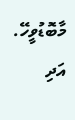މާބޮޑުވީހޭ. އަދި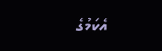އެކަމުގެ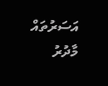އަސަރުތައް މާދުރު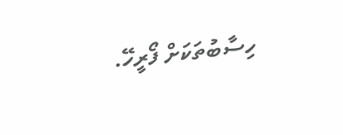ހިސާބުތަކަށް ފޯރީހޭ.